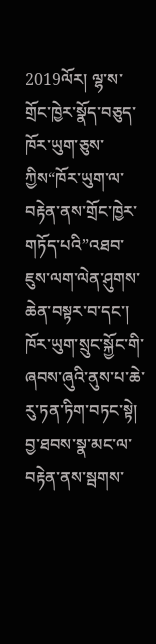2019ལོར། ལྷ་ས་གྲོང་ཁྱེར་སྣོད་བཅུད་ཁོར་ཡུག་ཅུས་ཀྱིས“ཁོར་ཡུག་ལ་བརྟེན་ནས་གྲོང་ཁྱེར་གཏོད་པའི”འཐབ་ཇུས་ལག་ལེན་ཤུགས་ཆེན་བསྟར་བ་དང་། ཁོར་ཡུག་སྲུང་སྐྱོང་གི་ཞབས་ཞུའི་ནུས་པ་ཆེ་རུ་ཏན་ཏིག་བཏང་སྟེ། བྱ་ཐབས་སྣ་མང་ལ་བརྟེན་ནས་སྦགས་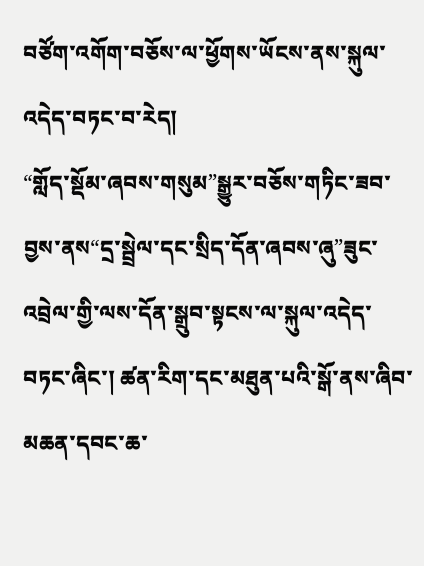བཙོག་འགོག་བཅོས་ལ་ཕྱོགས་ཡོངས་ནས་སྐུལ་འདེད་བཏང་བ་རེད།
“གློད་སྡོམ་ཞབས་གསུམ”སྒྱུར་བཅོས་གཏིང་ཟབ་བྱས་ནས“དྲ་སྦྲེལ་དང་སྲིད་དོན་ཞབས་ཞུ”ཟུང་འབྲེལ་གྱི་ལས་དོན་སྒྲུབ་སྟངས་ལ་སྐུལ་འདེད་བཏང་ཞིང་། ཚན་རིག་དང་མཐུན་པའི་སྒོ་ནས་ཞིབ་མཆན་དབང་ཆ་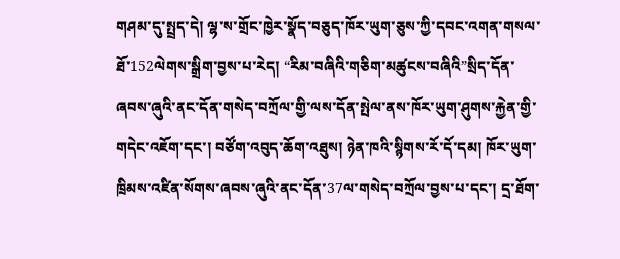གཤམ་དུ་སྤྲད་དེ། ལྷ་ས་གྲོང་ཁྱེར་སྣོད་བཅུད་ཁོར་ཡུག་ཅུས་ཀྱི་དབང་འགན་གསལ་ཐོ་152ལེགས་སྒྲིག་བྱས་པ་རེད། “རིམ་བཞིའི་གཅིག་མཚུངས་བཞིའི”སྲིད་དོན་ཞབས་ཞུའི་ནང་དོན་གསེད་བཀྲོལ་གྱི་ལས་དོན་སྤེལ་ནས་ཁོར་ཡུག་ཤུགས་རྐྱེན་གྱི་གདེང་འཇོག་དང་། བཙོག་འབུད་ཆོག་འཐུས། ཉེན་ཁའི་སྙིགས་རོ་དོ་དམ། ཁོར་ཡུག་ཁྲིམས་འཛིན་སོགས་ཞབས་ཞུའི་ནང་དོན་37ལ་གསེད་བཀྲོལ་བྱས་པ་དང་། དྲ་ཐོག་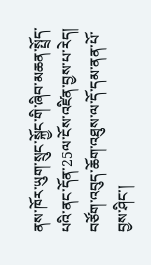ནས་ཁོར་ཡུག་སྲུང་སྐྱོང་གི་ཞིབ་མཆན་སྤྲོད་པའི་ནང་དོན་25ལ་ངོས་འཛིན་བྱས་པ་རེད།
བཙོག་འབུད་ཆོག་འཐུས་ལ་དོ་དམ་ནན་པོ་བྱས་ཤིང་།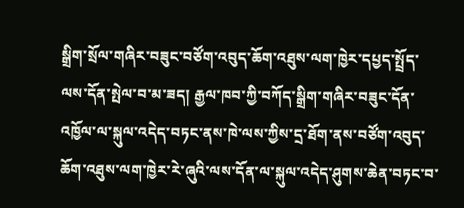སྒྲིག་སྲོལ་གཞིར་བཟུང་བཙོག་འབུད་ཆོག་འཐུས་ལག་ཁྱེར་དཔྱད་སྤྲོད་ལས་དོན་སྤེལ་བ་མ་ཟད། རྒྱལ་ཁབ་ཀྱི་བཀོད་སྒྲིག་གཞིར་བཟུང་དོན་འཁྱོལ་ལ་སྐུལ་འདེད་བཏང་ནས་ཁེ་ལས་ཀྱིས་དྲ་ཐོག་ནས་བཙོག་འབུད་ཆོག་འཐུས་ལག་ཁྱེར་རེ་ཞུའི་ལས་དོན་ལ་སྐུལ་འདེད་ཤུགས་ཆེན་བཏང་བ་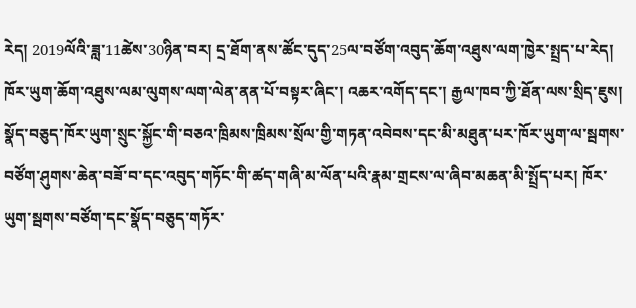རེད། 2019ལོའི་ཟླ་11ཚེས་30ཉིན་བར། དྲ་ཐོག་ནས་ཚོང་དུད་25ལ་བཙོག་འབུད་ཆོག་འཐུས་ལག་ཁྱེར་སྤྲད་པ་རེད།
ཁོར་ཡུག་ཆོག་འཐུས་ལམ་ལུགས་ལག་ལེན་ནན་པོ་བསྟར་ཞིང་། འཆར་འགོད་དང་། རྒྱལ་ཁབ་ཀྱི་ཐོན་ལས་སྲིད་ཇུས། སྣོད་བཅུད་ཁོར་ཡུག་སྲུང་སྐྱོང་གི་བཅའ་ཁྲིམས་ཁྲིམས་སྲོལ་གྱི་གཏན་འབེབས་དང་མི་མཐུན་པར་ཁོར་ཡུག་ལ་སྦགས་བཙོག་ཤུགས་ཆེན་བཟོ་བ་དང་འབུད་གཏོང་གི་ཚད་གཞི་མ་ལོན་པའི་རྣམ་གྲངས་ལ་ཞིབ་མཆན་མི་སྤྲོད་པར། ཁོར་ཡུག་སྦགས་བཙོག་དང་སྣོད་བཅུད་གཏོར་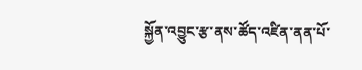སྐྱོན་འབྱུང་རྩ་ནས་ཚོད་འཛིན་ནན་པོ་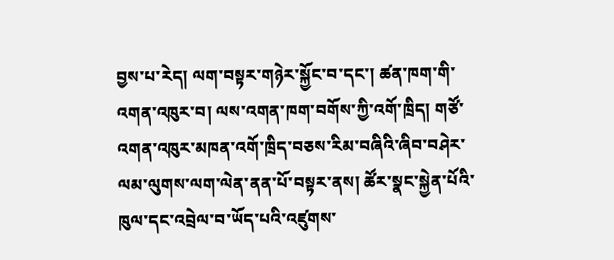བྱས་པ་རེད། ལག་བསྟར་གཉེར་སྐྱོང་བ་དང་། ཚན་ཁག་གི་འགན་འཁུར་བ། ལས་འགན་ཁག་བགོས་ཀྱི་འགོ་ཁྲིད། གཙོ་འགན་འཁུར་མཁན་འགོ་ཁྲིད་བཅས་རིམ་བཞིའི་ཞིབ་བཤེར་ལམ་ལུགས་ལག་ལེན་ནན་པོ་བསྟར་ནས། ཚོར་སྣང་སྐྱེན་པོའི་ཁུལ་དང་འབྲེལ་བ་ཡོད་པའི་འཛུགས་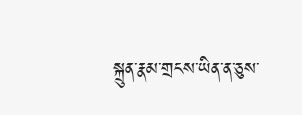སྐྲུན་རྣམ་གྲངས་ཡིན་ན་ཅུས་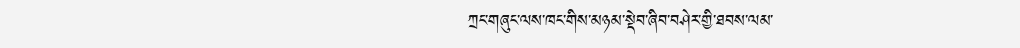ཀྲང་གཞུང་ལས་ཁང་གིས་མཉམ་སྡེབ་ཞིབ་བཤེར་གྱི་ཐབས་ལམ་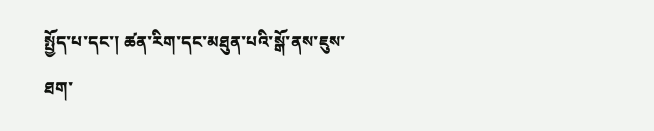སྤྱོད་པ་དང་། ཚན་རིག་དང་མཐུན་པའི་སྒོ་ནས་ཇུས་ཐག་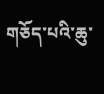གཅོད་པའི་ཆུ་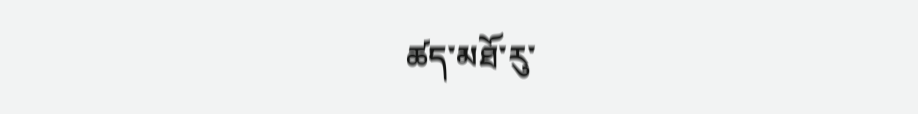ཚད་མཐོ་རུ་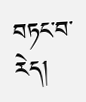བཏང་བ་རེད།